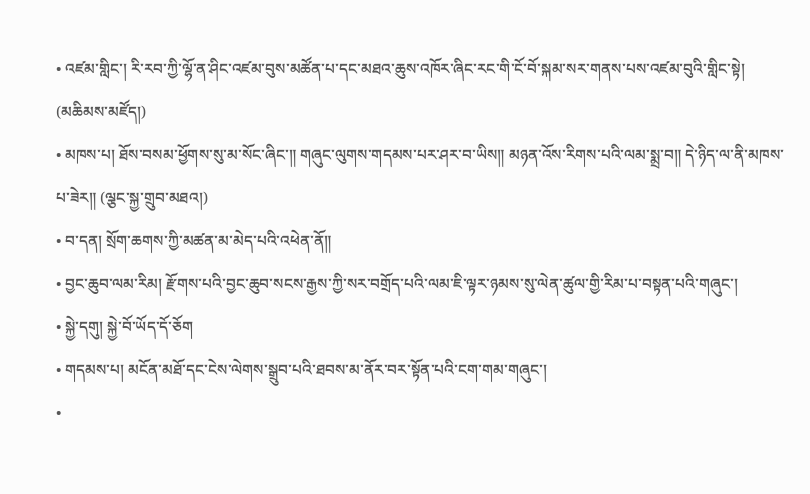• འཛམ་གླིང་། རི་རབ་ཀྱི་ལྷོ་ན་ཤིང་འཛམ་བུས་མཚོན་པ་དང་མཐའ་ཆུས་འཁོར་ཞིང་རང་གི་ངོ་བོ་སྐམ་སར་གནས་པས་འཛམ་བུའི་གླིང་སྟེ། (མཆིམས་མཛོད།)
• མཁས་པ། ཐོས་བསམ་ཕྱོགས་སུ་མ་སོང་ཞིང་༎ གཞུང་ལུགས་གདམས་པར་ཤར་བ་ཡིས༎ མཉན་འོས་རིགས་པའི་ལམ་སྨྲ་བ༎ དེ་ཉིད་ལ་ནི་མཁས་པ་ཟེར༎ (ལྕང་སྐྱ་གྲུབ་མཐའ།)
• བ་དན། སྲོག་ཆགས་ཀྱི་མཚན་མ་མེད་པའི་འཕེན་ནོ༎
• བྱང་ཆུབ་ལམ་རིམ། རྫོགས་པའི་བྱང་ཆུབ་སངས་རྒྱས་ཀྱི་སར་བགྲོད་པའི་ལམ་ཇི་ལྟར་ཉམས་སུ་ལེན་ཚུལ་གྱི་རིམ་པ་བསྟན་པའི་གཞུང་།
• སྐྱེ་དགུ། སྐྱེ་བོ་ཡོད་དོ་ཅོག
• གདམས་པ། མངོན་མཐོ་དང་ངེས་ལེགས་སྒྲུབ་པའི་ཐབས་མ་ནོར་བར་སྟོན་པའི་ངག་གམ་གཞུང་།
•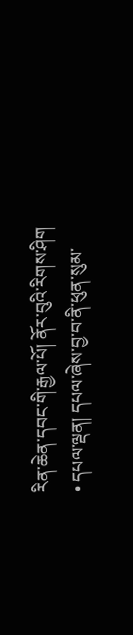རིན་ཆེན་དབང་གི་རྒྱལ་པོ། ནོར་བུའི་རིགས་ཤིག
• དཔལ་ལྡན། དཔལ་ཞེས་བྱ་བ་ནི་ཕུན་སུམ་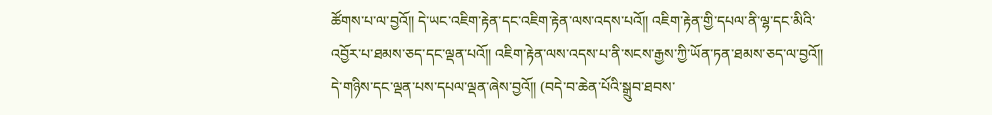ཚོགས་པ་ལ་བྱའོ༎ དེ་ཡང་འཇིག་རྟེན་དང་འཇིག་རྟེན་ལས་འདས་པའོ༎ འཇིག་རྟེན་གྱི་དཔལ་ནི་ལྷ་དང་མིའི་འབྱོར་པ་ཐམས་ཅད་དང་ལྡན་པའོ༎ འཇིག་རྟེན་ལས་འདས་པ་ནི་སངས་རྒྱས་ཀྱི་ཡོན་ཏན་ཐམས་ཅད་ལ་བྱའོ༎ དེ་གཉིས་དང་ལྡན་པས་དཔལ་ལྡན་ཞེས་བྱའོ༎ (བདེ་བ་ཆེན་པོའི་སྒྲུབ་ཐབས་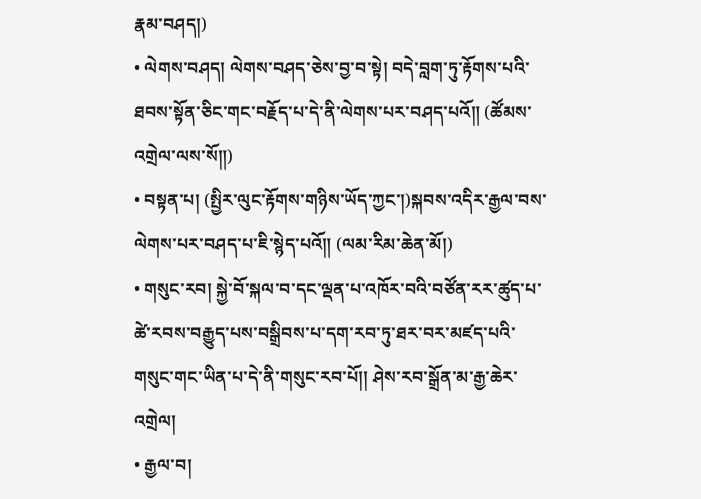རྣམ་བཤད།)
• ལེགས་བཤད། ལེགས་བཤད་ཅེས་བྱ་བ་སྟེ། བདེ་བླག་ཏུ་རྟོགས་པའི་ཐབས་སྟོན་ཅིང་གང་བརྗོད་པ་དེ་ནི་ལེགས་པར་བཤད་པའོ༎ (ཚོམས་འགྲེལ་ལས་སོ༎)
• བསྟན་པ། (སྤྱིར་ལུང་རྟོགས་གཉིས་ཡོད་ཀྱང་།)སྐབས་འདིར་རྒྱལ་བས་ལེགས་པར་བཤད་པ་ཇི་སྙེད་པའོ༎ (ལམ་རིམ་ཆེན་མོ།)
• གསུང་རབ། སྐྱེ་བོ་སྐལ་བ་དང་ལྡན་པ་འཁོར་བའི་བཙོན་རར་ཚུད་པ་ཚེ་རབས་བརྒྱུད་པས་བསྒྲིབས་པ་དག་རབ་ཏུ་ཐར་བར་མཛད་པའི་གསུང་གང་ཡིན་པ་དེ་ནི་གསུང་རབ་པོ།། ཤེས་རབ་སྒྲོན་མ་རྒྱ་ཆེར་འགྲེལ།
• རྒྱལ་བ།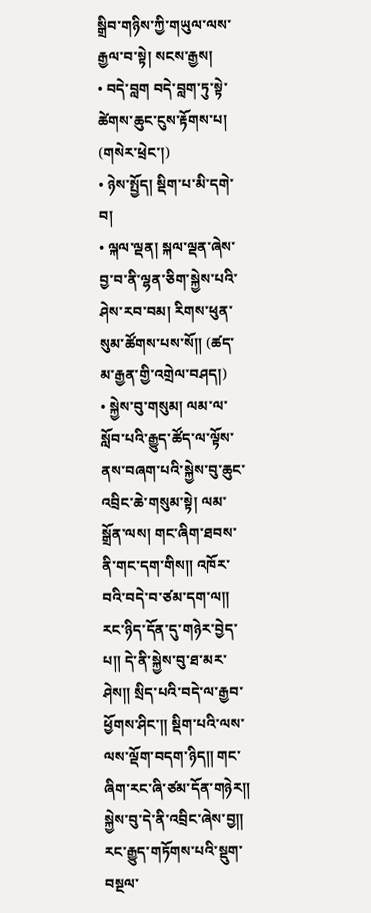སྒྲིབ་གཉིས་ཀྱི་གཡུལ་ལས་རྒྱལ་བ་སྟེ། སངས་རྒྱས།
• བདེ་བླག བདེ་བླག་ཏུ་སྟེ་ཚེགས་ཆུང་ངུས་རྟོགས་པ། (གསེར་ཕྲེང་།)
• ཉེས་སྤྱོད། སྡིག་པ་མི་དགེ་བ།
• ལྐལ་ལྡན། སྐལ་ལྡན་ཞེས་བྱ་བ་ནི་ལྷན་ཅིག་སྐྱེས་པའི་ཤེས་རབ་བམ། རིགས་ཕུན་སུམ་ཚོགས་པས་སོ༎ (ཚད་མ་རྒྱན་གྱི་འགྲེལ་བཤད།)
• སྐྱེས་བུ་གསུམ། ལམ་ལ་སློབ་པའི་རྒྱུད་ཚོད་ལ་ལྟོས་ནས་བཞག་པའི་སྐྱེས་བུ་ཆུང་འབྲིང་ཆེ་གསུམ་སྟེ། ལམ་སྒྲོན་ལས། གང་ཞིག་ཐབས་ནི་གང་དག་གིས༎ འཁོར་བའི་བདེ་བ་ཙམ་དག་ལ༎ རང་ཉིད་དོན་དུ་གཉེར་བྱེད་པ༎ དེ་ནི་སྐྱེས་བུ་ཐ་མར་ཤེས༎ སྲིད་པའི་བདེ་ལ་རྒྱབ་ཕྱོགས་ཤིང་༎ སྡིག་པའི་ལས་ལས་ལྡོག་བདག་ཉིད༎ གང་ཞིག་རང་ཞི་ཙམ་དོན་གཉེར༎ སྐྱེས་བུ་དེ་ནི་འབྲིང་ཞེས་བྱ༎ རང་རྒྱུད་གཏོགས་པའི་སྡུག་བསྔལ་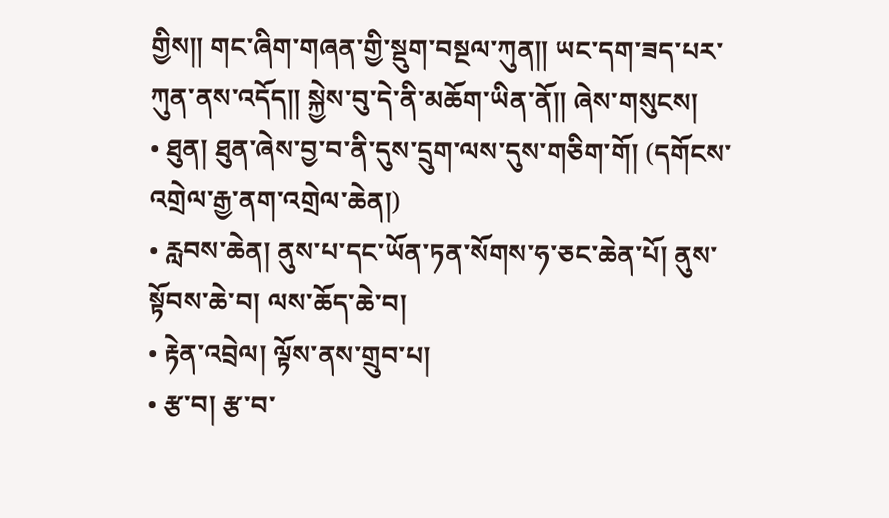གྱིས༎ གང་ཞིག་གཞན་གྱི་སྡུག་བསྔལ་ཀུན༎ ཡང་དག་ཟད་པར་ཀུན་ནས་འདོད༎ སྐྱེས་བུ་དེ་ནི་མཆོག་ཡིན་ནོ༎ ཞེས་གསུངས།
• ཐུན། ཐུན་ཞེས་བྱ་བ་ནི་དུས་དྲུག་ལས་དུས་གཅིག་གོ། (དགོངས་འགྲེལ་རྒྱ་ནག་འགྲེལ་ཆེན།)
• རླབས་ཆེན། ནུས་པ་དང་ཡོན་ཏན་སོགས་ཧ་ཅང་ཆེན་པོ། ནུས་སྟོབས་ཆེ་བ། ལས་ཆོད་ཆེ་བ།
• རྟེན་འབྲེལ། ལྟོས་ནས་གྲུབ་པ།
• རྩ་བ། རྩ་བ་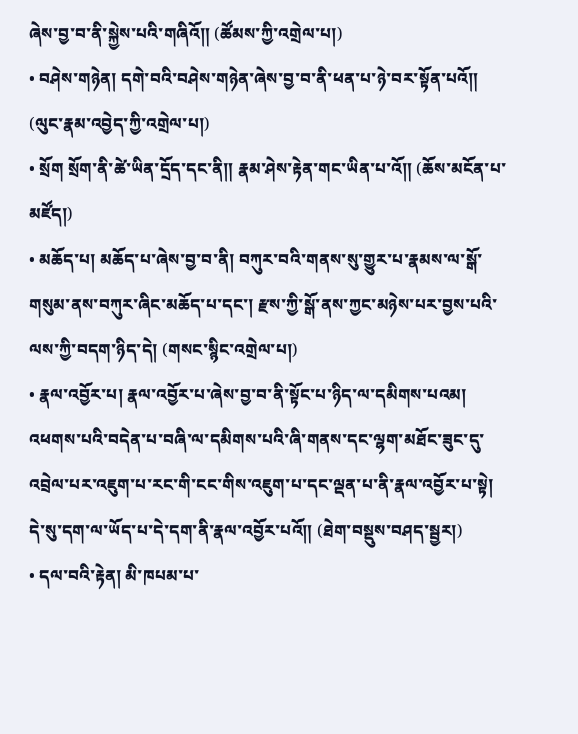ཞེས་བྱ་བ་ནི་སྐྱེས་པའི་གཞིའོ༎ (ཚོམས་ཀྱི་འགྲེལ་པ།)
• བཤེས་གཉེན། དགེ་བའི་བཤེས་གཉེན་ཞེས་བྱ་བ་ནི་ཕན་པ་ཉེ་བར་སྟོན་པའོ༎ (ལུང་རྣམ་འབྱེད་ཀྱི་འགྲེལ་པ།)
• སྲོག སྲོག་ནི་ཚེ་ཡིན་དྲོད་དང་ནི༎ རྣམ་ཤེས་རྟེན་གང་ཡིན་པ་འོ༎ (ཆོས་མངོན་པ་མཛོད།)
• མཆོད་པ། མཆོད་པ་ཞེས་བྱ་བ་ནི། བཀུར་བའི་གནས་སུ་གྱུར་པ་རྣམས་ལ་སྒོ་གསུམ་ནས་བཀུར་ཞིང་མཆོད་པ་དང་། རྫས་ཀྱི་སྒོ་ནས་ཀྱང་མཉེས་པར་བྱས་པའི་ལས་ཀྱི་བདག་ཉིད་དེ། (གསང་སྙིང་འགྲེལ་པ།)
• རྣལ་འབྱོར་པ། རྣལ་འབྱོར་པ་ཞེས་བྱ་བ་ནི་སྟོང་པ་ཉིད་ལ་དམིགས་པའམ། འཕགས་པའི་བདེན་པ་བཞི་ལ་དམིགས་པའི་ཞི་གནས་དང་ལྷག་མཐོང་ཟུང་དུ་འབྲེལ་པར་འཇུག་པ་རང་གི་ངང་གིས་འཇུག་པ་དང་ལྡན་པ་ནི་རྣལ་འབྱོར་པ་སྟེ། དེ་སུ་དག་ལ་ཡོད་པ་དེ་དག་ནི་རྣལ་འབྱོར་པའོ༎ (ཐེག་བསྡུས་བཤད་སྦྱར།)
• དལ་བའི་རྟེན། མི་ཁཔམ་པ་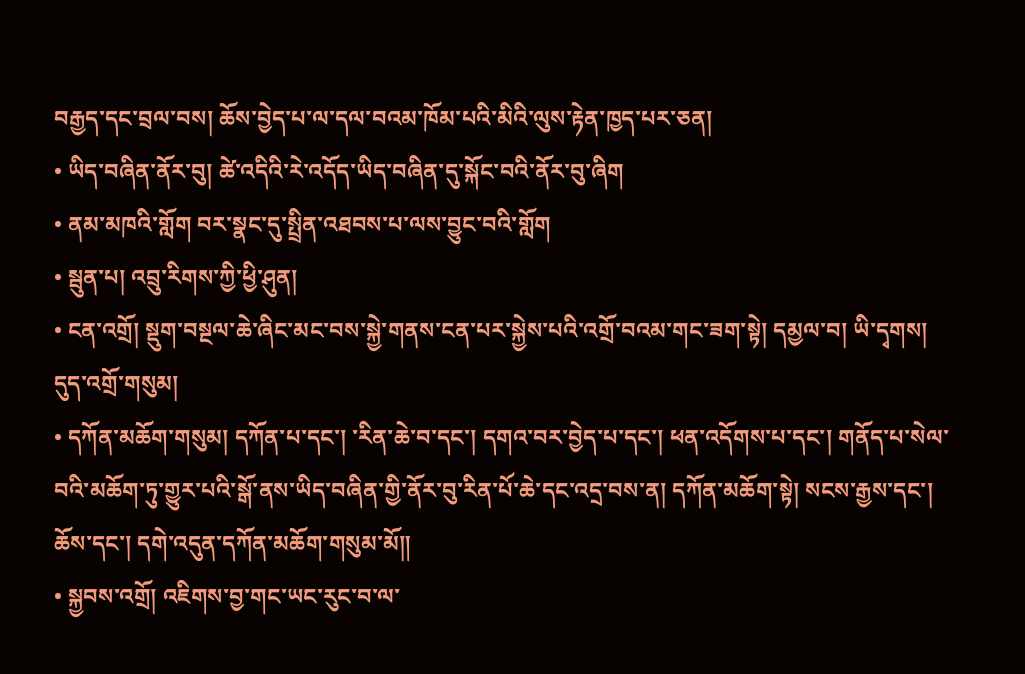བརྒྱད་དང་བྲལ་བས། ཆོས་བྱེད་པ་ལ་དལ་བའམ་ཁོམ་པའི་མིའི་ལུས་རྟེན་ཁྱད་པར་ཅན།
• ཡིད་བཞིན་ནོར་བུ། ཚེ་འདིའི་རེ་འདོད་ཡིད་བཞིན་དུ་སྐོང་བའི་ནོར་བུ་ཞིག
• ནམ་མཁའི་གློག བར་སྣང་དུ་སྤྲིན་འཐབས་པ་ལས་བྱུང་བའི་གློག
• སྦུན་པ། འབྲུ་རིགས་ཀྱི་ཕྱི་ཤུན།
• ངན་འགྲོ། སྡུག་བསྔལ་ཆེ་ཞིང་མང་བས་སྐྱེ་གནས་ངན་པར་སྐྱེས་པའི་འགྲོ་བའམ་གང་ཟག་སྟེ། དམྱལ་བ། ཡི་དྭགས། དུད་འགྲོ་གསུམ།
• དཀོན་མཆོག་གསུམ། དཀོན་པ་དང་། ་རིན་ཆེ་བ་དང་། དགའ་བར་བྱེད་པ་དང་། ཕན་འདོགས་པ་དང་། གནོད་པ་སེལ་བའི་མཆོག་ཏུ་གྱུར་པའི་སྒོ་ནས་ཡིད་བཞིན་གྱི་ནོར་བུ་རིན་པོ་ཆེ་དང་འདྲ་བས་ན། དཀོན་མཆོག་སྟེ། སངས་རྒྱས་དང་། ཆོས་དང་། དགེ་འདུན་དཀོན་མཆོག་གསུམ་མོ༎
• སྐྱབས་འགྲོ། འཇིགས་བྱ་གང་ཡང་རུང་བ་ལ་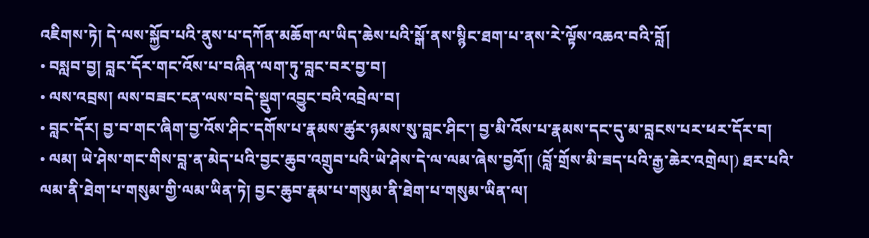འཇིགས་ཏེ། དེ་ལས་སྐྱོབ་པའི་ནུས་པ་དཀོན་མཆོག་ལ་ཡིད་ཆེས་པའི་སྒོ་ནས་སྙིང་ཐག་པ་ནས་རེ་ལྟོས་འཆའ་བའི་བློ།
• བསླབ་བྱ། བླང་དོར་གང་འོས་པ་བཞིན་ལག་ཏུ་བླང་བར་བྱ་བ།
• ལས་འབྲས། ལས་བཟང་ངན་ལས་བདེ་སྡུག་འབྱུང་བའི་འབྲེལ་བ།
• བླང་དོར། བྱ་བ་གང་ཞིག་བྱ་འོས་ཤིང་དགོས་པ་རྣམས་ཚུར་ཉམས་སུ་བླང་ཤིང་། བྱ་མི་འོས་པ་རྣམས་དང་དུ་མ་བླངས་པར་ཕར་དོར་བ།
• ལམ། ཡེ་ཤེས་གང་གིས་བླ་ན་མེད་པའི་བྱང་ཆུབ་འགྲུབ་པའི་ཡེ་ཤེས་དེ་ལ་ལམ་ཞེས་བྱའོ།། (བློ་གྲོས་མི་ཟད་པའི་རྒྱ་ཆེར་འགྲེལ།) ཐར་པའི་ལམ་ནི་ཐེག་པ་གསུམ་གྱི་ལམ་ཡིན་ཏེ། བྱང་ཆུབ་རྣམ་པ་གསུམ་ནི་ཐེག་པ་གསུམ་ཡིན་ལ།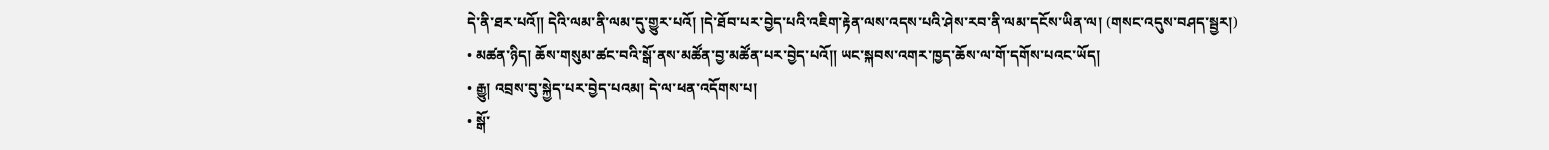དེ་ནི་ཐར་པའོ༎ དེའི་ལམ་ནི་ལམ་དུ་གྱུར་པའོ། །དེ་ཐོབ་པར་བྱེད་པའི་འཇིག་རྟེན་ལས་འདས་པའི་ཤེས་རབ་ནི་ལམ་དངོས་ཡིན་ལ། (གསང་འདུས་བཤད་སྦྱར།)
• མཚན་ཉིད། ཆོས་གསུམ་ཚང་བའི་སྒོ་ནས་མཚོན་བྱ་མཚོན་པར་བྱེད་པའོ༎ ཡང་སྐབས་འགར་ཁྱད་ཆོས་ལ་གོ་དགོས་པའང་ཡོད།
• རྒྱུ། འབྲས་བུ་སྐྱེད་པར་བྱེད་པའམ། དེ་ལ་ཕན་འདོགས་པ།
• སྒོ་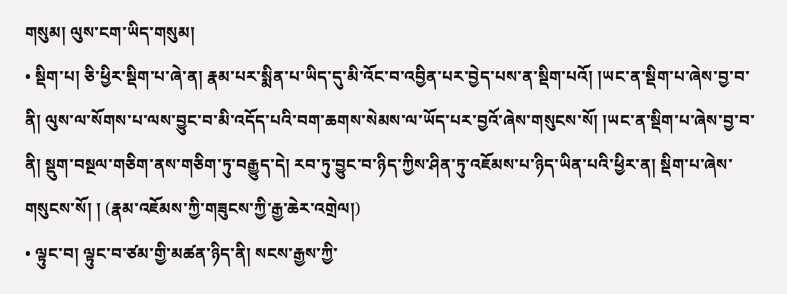གསུམ། ལུས་ངག་ཡིད་གསུམ།
• སྡིག་པ། ཅི་ཕྱིར་སྡིག་པ་ཞེ་ན། རྣམ་པར་སྨིན་པ་ཡིད་དུ་མི་འོང་བ་འབྱིན་པར་བྱེད་པས་ན་སྡིག་པའོ། །ཡང་ན་སྡིག་པ་ཞེས་བྱ་བ་ནི། ལུས་ལ་སོགས་པ་ལས་བྱུང་བ་མི་འདོད་པའི་བག་ཆགས་སེམས་ལ་ཡོད་པར་བྱའོ་ཞེས་གསུངས་སོ། །ཡང་ན་སྡིག་པ་ཞེས་བྱ་བ་ནི། སྡུག་བསྔལ་གཅིག་ནས་གཅིག་ཏུ་བརྒྱུད་དེ། རབ་ཏུ་བྱུང་བ་ཉིད་ཀྱིས་ཤིན་ཏུ་འཇོམས་པ་ཉིད་ཡིན་པའི་ཕྱིར་ན། སྡིག་པ་ཞེས་གསུངས་སོ། ། (རྣམ་འཇོམས་ཀྱི་གཟུངས་ཀྱི་རྒྱ་ཆེར་འགྲེལ།)
• ལྟུང་བ། ལྟུང་བ་ཙམ་གྱི་མཚན་ཉིད་ནི། སངས་རྒྱས་ཀྱི་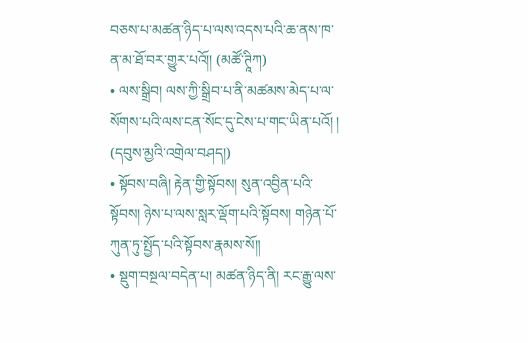བཅས་པ་མཚན་ཉིད་པ་ལས་འདས་པའི་ཆ་ནས་ཁ་ན་མ་ཐོ་བར་གྱུར་པའོ།། (མཚོ་ཊཱིཀ)
• ལས་སྒྲིབ། ལས་ཀྱི་སྒྲིབ་པ་ནི་མཚམས་མེད་པ་ལ་སོགས་པའི་ལས་ངན་སོང་དུ་ངེས་པ་གང་ཡིན་པའོ། ། (དབུས་མྱའི་འགྲེལ་བཤད།)
• སྟོབས་བཞི། རྟེན་གྱི་སྟོབས། སུན་འབྱིན་པའི་སྟོབས། ཉེས་པ་ལས་སླར་ལྡོག་པའི་སྟོབས། གཉེན་པོ་ཀུན་ཏུ་སྤྱོད་པའི་སྟོབས་རྣམས་སོ༎
• སྡུག་བསྔལ་བདེན་པ། མཚན་ཉིད་ནི། རང་རྒྱུ་ལས་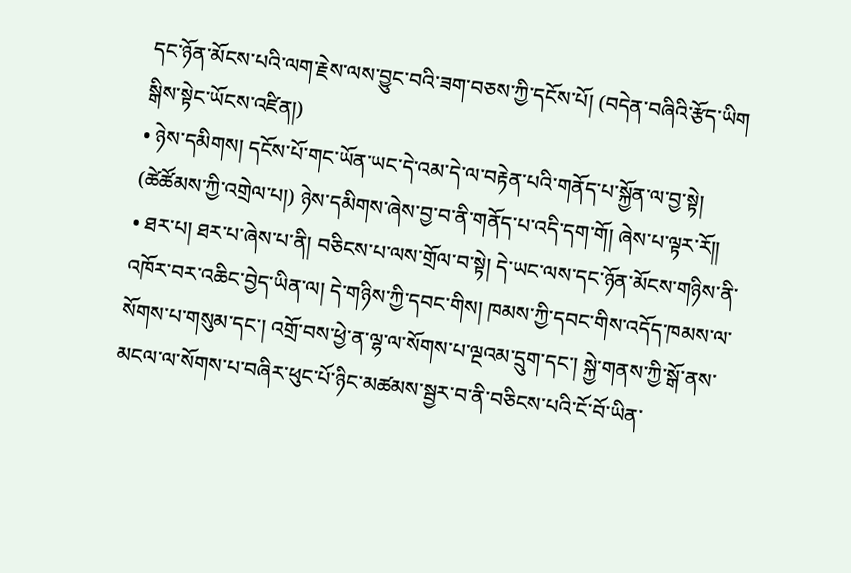དང་ཉོན་མོངས་པའི་ལག་རྗེས་ལས་བྱུང་བའི་ཟག་བཅས་ཀྱི་དངོས་པོ། (བདེན་བཞིའི་རྩོད་ཡིག སྒིས་སྟེང་ཡོངས་འཛིན།)
• ཉེས་དམིགས། དངོས་པོ་གང་ཡོན་ཡང་དེ་འམ་དེ་ལ་བརྟེན་པའི་གནོད་པ་སྐྱོན་ལ་བྱ་སྟེ། (ཚེཚོམས་ཀྱི་འགྲེལ་པ།) ཉེས་དམིགས་ཞེས་བྱ་བ་ནི་གནོད་པ་འདི་དག་གོ། ཞེས་པ་ལྟར་རོ༎
• ཐར་པ། ཐར་པ་ཞེས་པ་ནི། བཅིངས་པ་ལས་གྲོལ་བ་སྟེ། དེ་ཡང་ལས་དང་ཉོན་མོངས་གཉིས་ནི་འཁོར་བར་འཆིང་བྱེད་ཡིན་ལ། དེ་གཉིས་ཀྱི་དབང་གིས། ཁམས་ཀྱི་དབང་གིས་འདོད་ཁམས་ལ་སོགས་པ་གསུམ་དང་། འགྲོ་བས་ཕྱེ་ན་ལྷ་ལ་སོགས་པ་ལྔའམ་དྲུག་དང་། སྐྱེ་གནས་ཀྱི་སྒོ་ནས་མངལ་ལ་སོགས་པ་བཞིར་ཕུང་པོ་ཉིང་མཚམས་སྦྱར་བ་ནི་བཅིངས་པའི་ངོ་བོ་ཡིན་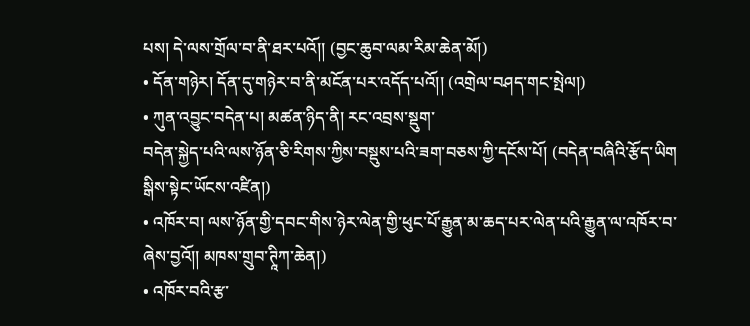པས། དེ་ལས་གྲོལ་བ་ནི་ཐར་པའོ།། (བྱང་ཆུབ་ལམ་རིམ་ཆེན་མོ།)
• དོན་གཉེར། དོན་དུ་གཉེར་བ་ནི་མངོན་པར་འདོད་པའོ།། (འགྲེལ་བཤད་གང་སྤེལ།)
• ཀུན་འབྱུང་བདེན་པ། མཚན་ཉིད་ནི། རང་འབྲས་སྡུག་
བདེན་སྐྱེད་པའི་ལས་ཉོན་ཅི་རིགས་ཀྱིས་བསྡུས་པའི་ཟག་བཅས་ཀྱི་དངོས་པོ། (བདེན་བཞིའི་རྩོད་ཡིག སྒིས་སྟེང་ཡོངས་འཛིན།)
• འཁོར་བ། ལས་ཉོན་གྱི་དབང་གིས་ཉེར་ལེན་གྱི་ཕུང་པོ་རྒྱུན་མ་ཆད་པར་ལེན་པའི་རྒྱུན་ལ་འཁོར་བ་ཞེས་བྱའོ།། མཁས་གྲུབ་ཊཱིཀ་ཆེན།)
• འཁོར་བའི་རྩ་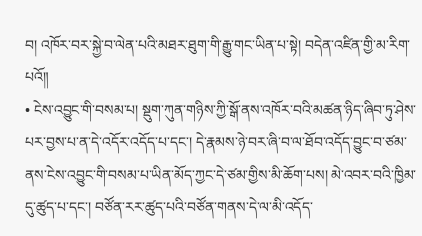བ། འཁོར་བར་སྐྱེ་བ་ལེན་པའི་མཐར་ཐུག་གི་རྒྱུ་གང་ཡིན་པ་སྟེ། བདེན་འཛིན་གྱི་མ་རིག་པའོ༎
• ངེས་འབྱུང་གི་བསམ་པ། སྡུག་ཀུན་གཉིས་ཀྱི་སྒོ་ནས་འཁོར་བའི་མཚན་ཉིད་ཞིབ་ཏུ་ཤེས་པར་བྱས་པ་ན་དེ་འདོར་འདོད་པ་དང་། དེ་རྣམས་ཉེ་བར་ཞི་བ་ལ་ཐོབ་འདོད་བྱུང་བ་ཙམ་ནས་ངེས་འབྱུང་གི་བསམ་པ་ཡིན་མོད་ཀྱང་དེ་ཙམ་གྱིས་མི་ཆོག་པས། མེ་འབར་བའི་ཁྱིམ་དུ་ཚུད་པ་དང་། བཙོན་རར་ཚུད་པའི་བཙོན་གནས་དེ་ལ་མི་འདོད་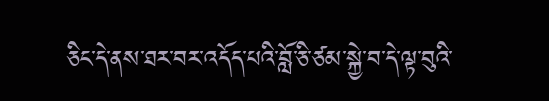ཅིང་དེ་ནས་ཐར་བར་འདོད་པའི་བློ་ཅི་ཙམ་སྐྱེ་བ་དེ་ལྟ་བུའི་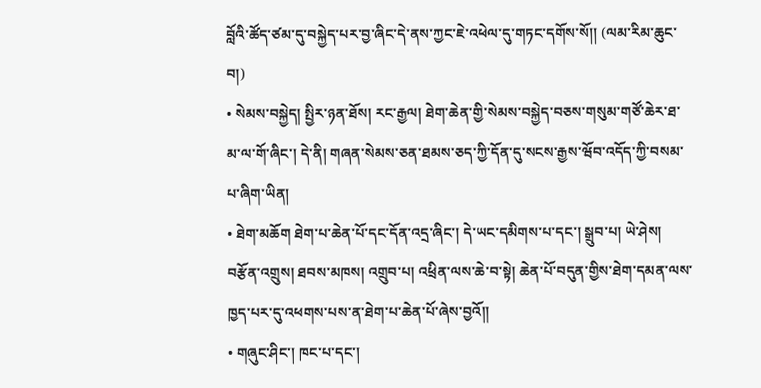བློའི་ཚོད་ཙམ་དུ་བསྐྱེད་པར་བྱ་ཞིང་དེ་ནས་ཀྱང་ཇེ་འཕེལ་དུ་གཏང་དགོས་སོ།། (ལམ་རིམ་ཆུང་བ།)
• སེམས་བསྐྱེད། སྤྱིར་ཉན་ཐོས། རང་རྒྱལ། ཐེག་ཆེན་གྱི་སེམས་བསྐྱེད་བཅས་གསུམ་གཙོ་ཆེར་ཐ་མ་ལ་གོ་ཞིང་། དེ་ནི། གཞན་སེམས་ཅན་ཐམས་ཅད་ཀྱི་དོན་དུ་སངས་རྒྱས་ཝོབ་འདོད་ཀྱི་བསམ་པ་ཞིག་ཡིན།
• ཐེག་མཆོག ཐེག་པ་ཆེན་པོ་དང་དོན་འདྲ་ཞིང་། དེ་ཡང་དམིགས་པ་དང་། སྒྲུབ་པ། ཡེ་ཤེས། བརྩོན་འགྲུས། ཐབས་མཁས། འགྲུབ་པ། འཕྲིན་ལས་ཆེ་བ་སྟེ། ཆེན་པོ་བདུན་གྱིས་ཐེག་དམན་ལས་ཁྱད་པར་དུ་འཕགས་པས་ན་ཐེག་པ་ཆེན་པོ་ཞེས་བྱའོ༎
• གཞུང་ཤིང་། ཁང་པ་དང་།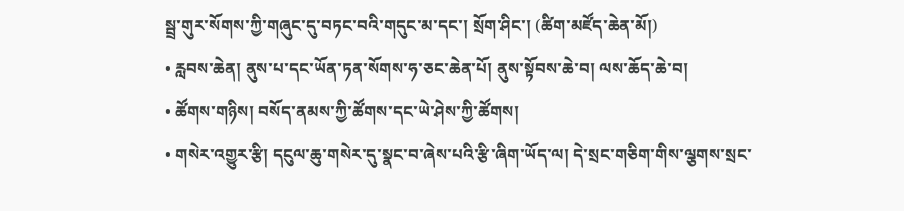སྦྲ་གུར་སོགས་ཀྱི་གཞུང་དུ་བཏང་བའི་གདུང་མ་དང་། སྲོག་ཤིང་། (ཚིག་མཛོད་ཆེན་མོ།)
• རླབས་ཆེན། ནུས་པ་དང་ཡོན་ཏན་སོགས་ཧ་ཅང་ཆེན་པོ། ནུས་སྟོབས་ཆེ་བ། ལས་ཆོད་ཆེ་བ།
• ཚོགས་གཉིས། བསོད་ནམས་ཀྱི་ཚོགས་དང་ཡེ་ཤེས་ཀྱི་ཚོགས།
• གསེར་འགྱུར་རྩི། དངུལ་ཆུ་གསེར་དུ་སྣང་བ་ཞེས་པའི་རྩི་ཞིག་ཡོད་ལ། དེ་སྲང་གཅིག་གིས་ལྕགས་སྲང་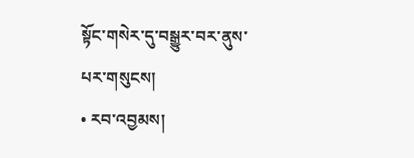སྟོང་གསེར་དུ་བསྒྱུར་བར་ནུས་པར་གསུངས།
• རབ་འབྱམས།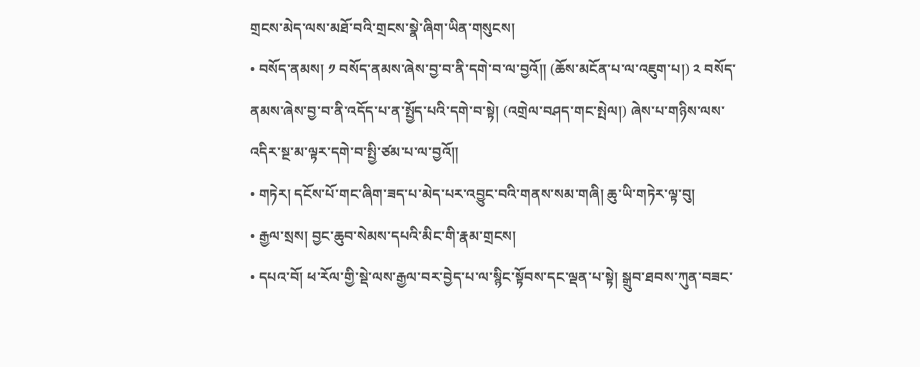གྲངས་མེད་ལས་མཐོ་བའི་གྲངས་སྣེ་ཞིག་ཡིན་གསུངས།
• བསོད་ནམས། ༡ བསོད་ནམས་ཞེས་བྱ་བ་ནི་དགེ་བ་ལ་བྱའོ༎ (ཆོས་མངོན་པ་ལ་འཇུག་པ།) ༢ བསོད་ནམས་ཞེས་བྱ་བ་ནི་འདོད་པ་ན་སྤྱོད་པའི་དགེ་བ་སྟེ། (འགྲེལ་བཤད་གང་སྤེལ།) ཞེས་པ་གཉིས་ལས་འདིར་སྔ་མ་ལྟར་དགེ་བ་སྤྱི་ཙམ་པ་ལ་བྱའོ༎
• གཏེར། དངོས་པོ་གང་ཞིག་ཟད་པ་མེད་པར་འབྱུང་བའི་གནས་སམ་གཞི། ཆུ་ཡི་གཏེར་ལྟ་བུ།
• རྒྱལ་སྲས། བྱང་ཆུབ་སེམས་དཔའི་མིང་གི་རྣམ་གྲངས།
• དཔའ་བོ། ཕ་རོལ་གྱི་སྡེ་ལས་རྒྱལ་བར་བྱེད་པ་ལ་སྙིང་སྟོབས་དང་ལྡན་པ་སྟེ། སྒྲུབ་ཐབས་ཀུན་བཟང་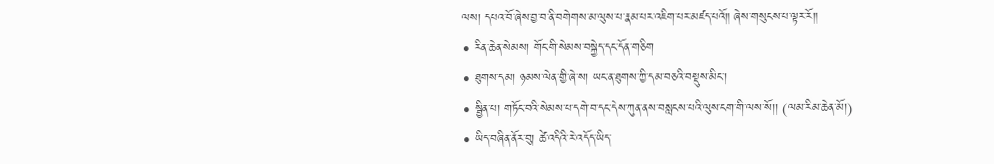ལས། དཔའ་བོ་ཞེས་བྱ་བ་ནི་བགེགས་མ་ལུས་པ་རྣམ་པར་འཇིག་པར་མཛད་པའོ༎ ཞེས་གསུངས་པ་ལྟར་རོ༎
• རིན་ཆེན་སེམས། གོང་གི་སེམས་བསྐྱེད་དང་དོན་གཅིག
• ཐུགས་དམ། ཉམས་ལེན་གྱི་ཞེ་ས། ཡང་ན་ཐུགས་ཀྱི་དམ་བཅའི་བསྡུས་མིང་།
• སྦྱིན་པ། གཏོང་བའི་སེམས་པ་དགེ་བ་དང་དེས་ཀུན་ནས་བསླངས་པའི་ལུས་ངག་གི་ལས་སོ།། (ལམ་རིམ་ཆེན་མོ།)
• ཡིད་བཞིན་ནོར་བུ། ཚེ་འདིའི་རེ་འདོད་ཡིད་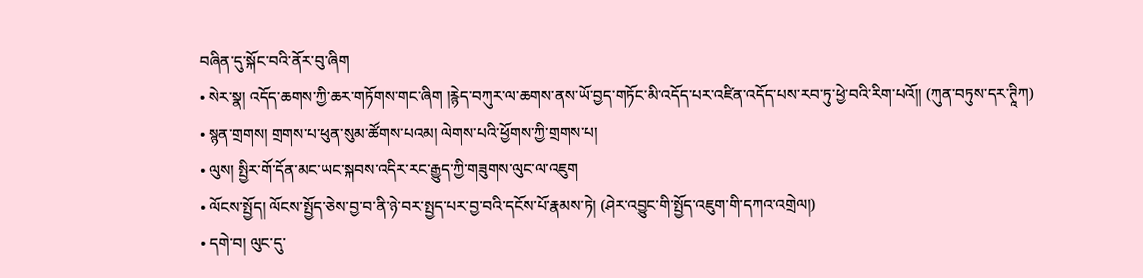བཞིན་དུ་སྐོང་བའི་ནོར་བུ་ཞིག
• སེར་སྣ། འདོད་ཆགས་ཀྱི་ཆར་གཏོགས་གང་ཞིག །རྙེད་བཀུར་ལ་ཆགས་ནས་ཡོ་བྱད་གཏོང་མི་འདོད་པར་འཛིན་འདོད་པས་རབ་ཏུ་ཕྱེ་བའི་རིག་པའོ༎ (ཀུན་བཏུས་དར་ཊཱིཀ)
• སྙན་གྲགས། གྲགས་པ་ཕུན་སུམ་ཚོགས་པའམ། ལེགས་པའི་ཕྱོགས་ཀྱི་གྲགས་པ།
• ལུས། སྤྱིར་གོ་དོན་མང་ཡང་སྐབས་འདིར་རང་རྒྱུད་ཀྱི་གཟུགས་ལུང་ལ་འཇུག
• ལོངས་སྤྱོད། ལོངས་སྤྱོད་ཅེས་བྱ་བ་ནི་ཉེ་བར་སྤྱད་པར་བྱ་བའི་དངོས་པོ་རྣམས་ཏེ། (ཤེར་འབྱུང་གི་སྤྱོད་འཇུག་གི་དཀའ་འགྲེལ།)
• དགེ་བ། ལུང་དུ་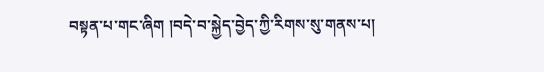བསྟན་པ་གང་ཞིག །བདེ་བ་སྐྱེད་བྱེད་ཀྱི་རིགས་སུ་གནས་པ།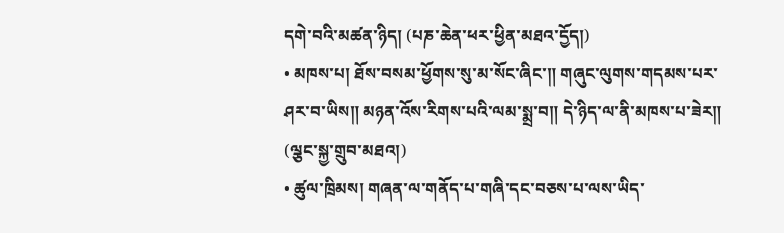དགེ་བའི་མཚན་ཉིད། (པཎ་ཆེན་ཕར་ཕྱིན་མཐའ་དྱོད།)
• མཁས་པ། ཐོས་བསམ་ཕྱོགས་སུ་མ་སོང་ཞིང་༎ གཞུང་ལུགས་གདམས་པར་ཤར་བ་ཡིས༎ མཉན་འོས་རིགས་པའི་ལམ་སྨྲ་བ༎ དེ་ཉིད་ལ་ནི་མཁས་པ་ཟེར༎ (ལྕང་སྐྱ་གྲུབ་མཐའ།)
• ཚུལ་ཁྲིམས། གཞན་ལ་གནོད་པ་གཞི་དང་བཅས་པ་ལས་ཡིད་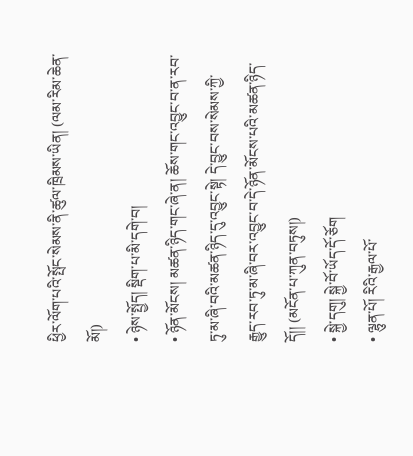ཕྱིར་ལོག་པའི་སྤོང་སེམས་ནི་ཚུལ་ཁྲིམས་ཡིན། (ལམ་རིམ་ཆེན་མོ།)
• ཉེས་སྤྱོད། སྡིག་པ་མི་དགེ་བ།
• ཉོན་མོངས། མཚན་ཉིད་གང་ཞེ་ན། ཆོས་གང་འབྱུང་བ་ན་རབ་ཏུ་མ་ཞི་བའི་མཚན་ཉིད་དུ་འབྱུང་སྟེ། དེ་བྱུང་བས་སེམས་ཀྱི་རྒྱུད་རབ་ཏུ་མ་ཞི་བར་འབྱུང་བ་དེ་ཉོན་མོངས་པའི་མཚན་ཉིད་དོ།། (མངོན་པ་ཀུན་བཏུས།)
• སྐྱེ་དགུ། སྐྱེ་བོ་ཡོད་དོ་ཅོག
• ལྷུན་པོ། རིའི་རྒྱལ་པོ་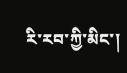རི་རབ་ཀྱི་མིང་།